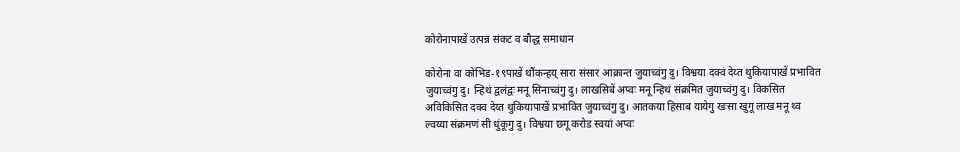कोरोनापाखें उत्पन्न संकट व बौद्ध समाधान

कोरोना वा कोभिड-१९पाखें थौंकन्हय् सारा संसार आक्रान्त जुयाच्वंगु दु। विश्वया दक्वं देय्त थुकियापाखें प्रभावित जुयाच्वंगु दु। न्हिथं द्वलंद्वः मनू सिनाच्वंगु दु। लाखसिबें अप्वः मनू न्हिथं संक्रमित जुयाच्वंगु दु। विकसित अविकिसित दक्व देय्त थुकियापाखें प्रभावित जुयाच्वंगु दु। आतकया हिसाब यायेगु खःसा खुगू लाख मनू थ्व ल्वय्या संक्रमणं सी धुंकूगु दु। विश्वया छगू करोड स्वयां अप्वः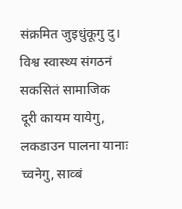संक्रमित जुइधुंकूगु दु। विश्व स्वास्थ्य संगठनं सकसितं सामाजिक दूरी कायम यायेगु, लकडाउन पालना यानाः च्वनेगु, साव्बं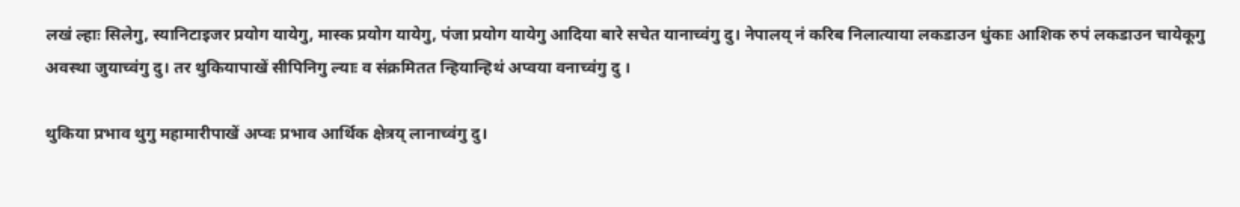लखं ल्हाः सिलेगु, स्यानिटाइजर प्रयोग यायेगु, मास्क प्रयोग यायेगु, पंजा प्रयोग यायेगु आदिया बारे सचेत यानाच्वंगु दु। नेपालय् नं करिब निलात्याया लकडाउन धुंकाः आशिक रुपं लकडाउन चायेकूगु अवस्था जुयाच्वंगु दु। तर थुकियापाखें सीपिनिगु ल्याः व संक्रमितत न्हियान्हिथं अप्वया वनाच्वंगु दु ।

थुकिया प्रभाव थुगु महामारीपाखें अप्वः प्रभाव आर्थिक क्षेत्रय् लानाच्वंगु दु।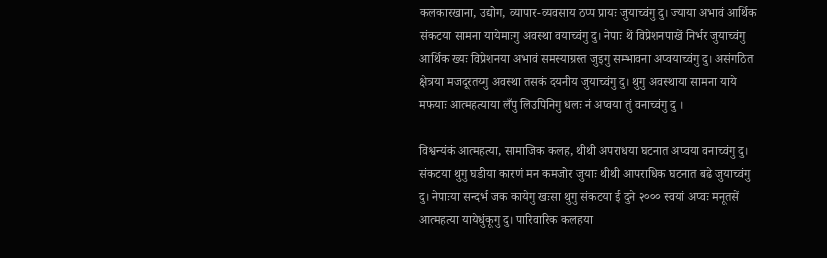कलकारखाना, उद्योग, व्यापार-व्यवसाय ठप्प प्रायः जुयाच्वंगु दु। ज्याया अभावं आर्थिक संकटया सामना यायेमाःगु अवस्था वयाच्वंगु दु। नेपाः थें विप्रेशनपाखें निर्भर जुयाच्वंगु आर्थिक ख्यः विप्रेशनया अभावं समस्याग्रस्त जुइगु सम्भावना अप्वयाच्वंगु दु। असंगठित क्षेत्रया मजदूरतय्गु अवस्था तसकं दयनीय जुयाच्वंगु दु। थुगु अवस्थाया सामना याये मफयाः आत्महत्याया लँपु लिउपिनिगु धलः नं अप्वया तुं वनाच्वंगु दु ।

विश्वन्यंकं आत्महत्या, सामाजिक कलह, थीथी अपराधया घटनात अप्वया वनाच्वंगु दु। संकटया थुगु घडीया कारणं मन कमजोर जुयाः थीथी आपराधिक घटनात बढे जुयाच्वंगु दु। नेपाःया सन्दर्भ जक कायेगु खःसा थुगु संकटया ई दुने २००० स्वयां अप्वः मनूतसें आत्महत्या यायेधुंकूगु दु। पारिवारिक कलहया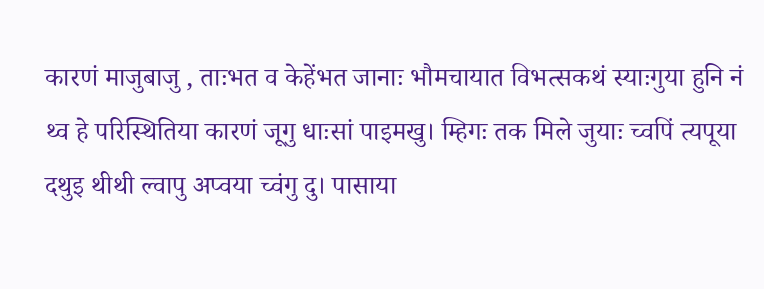कारणं माजुबाजु , ताःभत व केहेंभत जानाः भौमचायात विभत्सकथं स्याःगुया हुनि नं थ्व हे परिस्थितिया कारणं जूगु धाःसां पाइमखु। म्हिगः तक मिले जुयाः च्वपिं त्यपूया दथुइ थीथी ल्वापु अप्वया च्वंगु दु। पासाया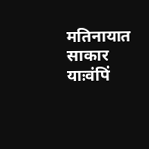मतिनायात साकार याःवंपिं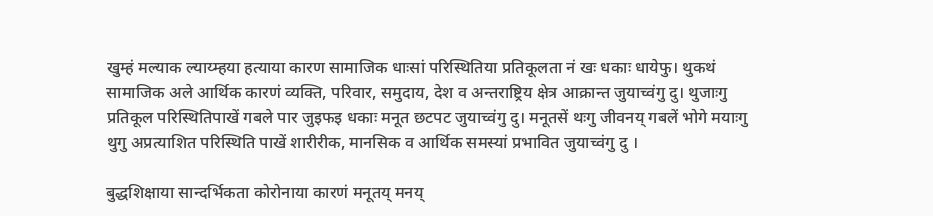खुम्हं मल्याक ल्याय्म्हया हत्याया कारण सामाजिक धाःसां परिस्थितिया प्रतिकूलता नं खः धकाः धायेफु। थुकथं सामाजिक अले आर्थिक कारणं व्यक्ति, परिवार, समुदाय, देश व अन्तराष्ट्रिय क्षेत्र आक्रान्त जुयाच्वंगु दु। थुजाःगु प्रतिकूल परिस्थितिपाखें गबले पार जुइफइ धकाः मनूत छटपट जुयाच्वंगु दु। मनूतसें थःगु जीवनय् गबलें भोगे मयाःगु थुगु अप्रत्याशित परिस्थिति पाखें शारीरीक, मानसिक व आर्थिक समस्यां प्रभावित जुयाच्वंगु दु ।

बुद्धशिक्षाया सान्दर्भिकता कोरोनाया कारणं मनूतय् मनय्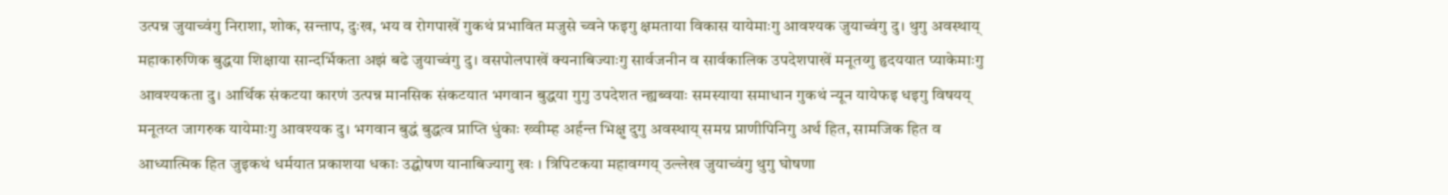उत्पन्न जुयाच्वंगु निराशा, शोक, सन्ताप, दुःख, भय व रोगपाखें गुकथं प्रभावित मजुसे च्वने फइगु क्षमताया विकास यायेमाःगु आवश्यक जुयाच्वंगु दु। थुगु अवस्थाय् महाकारुणिक बुद्धया शिक्षाया सान्दर्भिकता अझं बढे जुयाच्वंगु दु। वसपोलपाखें क्यनाबिज्याःगु सार्वजनीन व सार्वकालिक उपदेशपाखें मनूतय्गु हृदययात प्याकेमाःगु आवश्यकता दु। आर्थिक संकटया कारणं उत्पन्न मानसिक संकटयात भगवान बुद्धया गुगु उपदेशत न्ह्यब्वयाः समस्याया समाधान गुकथं न्यून यायेफइ धइगु विषयय् मनूतय्त जागरुक यायेमाःगु आवश्यक दु। भगवान बुद्धं बुद्धत्व प्राप्ति धुंकाः ख्वीम्ह अर्हन्त भिक्षु दुगु अवस्थाय् समग्र प्राणीपिनिगु अर्थ हित, सामजिक हित व आध्यात्मिक हित जुइकथं धर्मयात प्रकाशया धकाः उद्घोषण यानाबिज्यागु खः । त्रिपिटकया महावग्गय् उल्लेख जुयाच्वंगु थुगु घोषणा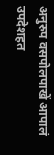अनुरुप वसपोलपाखें आपालं उपदेशहत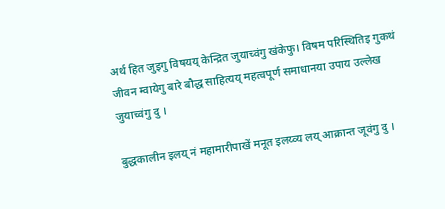अर्थ हित जुइगु विषयय् केन्द्रित जुयाच्वंगु खंकेफु। विषम परिस्थितिइ गुकथं जीवन म्वायेगु बारे बौद्ध साहित्यय् महत्वपूर्ण समाधानया उपाय उल्लेख जुयाच्वंगु दु ।

बुद्धकालीन इलय् नं महामारीपाखें मनूत इलय्व्य लय् आक्रान्त जूवंगु दु ।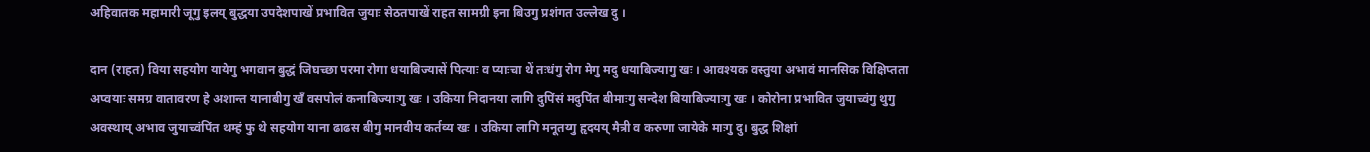अहिवातक महामारी जूगु इलय् बुद्धया उपदेशपाखें प्रभावित जुयाः सेठतपाखें राहत सामग्री इना बिउगु प्रशंगत उल्लेख दु ।

दान (राहत) विया सहयोग यायेगु भगवान बुद्धं जिघच्छा परमा रोगा धयाबिज्यासें पित्याः व प्याःचा थें तःधंगु रोग मेगु मदु धयाबिज्यागु खः । आवश्यक वस्तुया अभावं मानसिक विक्षिप्तता अप्वयाः समग्र वातावरण हे अशान्त यानाबीगु खँ वसपोलं कनाबिज्याःगु खः । उकिया निदानया लागि दुपिंसं मदुपिंत बीमाःगु सन्देश बियाबिज्याःगु खः । कोरोना प्रभावित जुयाच्वंगु थुगु अवस्थाय् अभाव जुयाच्वंपिंत थम्हं फु थे सहयोग याना ढाढस बीगु मानवीय कर्तव्य खः । उकिया लागि मनूतय्गु हृदयय् मैत्री व करुणा जायेके माःगु दु। बुद्ध शिक्षां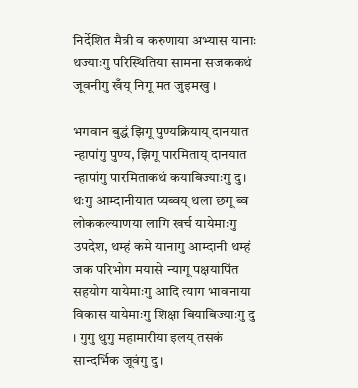निर्देशित मैत्री व करुणाया अभ्यास यानाः थज्याःगु परिस्थितिया सामना सजककथं जूवनीगु खँय् निगू मत जुइमखु ।

भगवान बुद्धं झिगू पुण्यक्रियाय् दानयात न्हापांगु पुण्य, झिगू पारमिताय् दानयात न्हापांगु पारमिताकथं कयाबिज्याःगु दु। थःगु आम्दानीयात प्यब्वय् थला छगू ब्व लोककल्याणया लागि खर्च यायेमाःगु उपदेश, थम्हं कमे यानागु आम्दानी थम्हं जक परिभोग मयासे न्यागू पक्षयापिंत सहयोग यायेमाःगु आदि त्याग भावनाया विकास यायेमाःगु शिक्षा बियाबिज्याःगु दु । गुगु थुगु महामारीया इलय् तसकं सान्दर्भिक जूवंगु दु।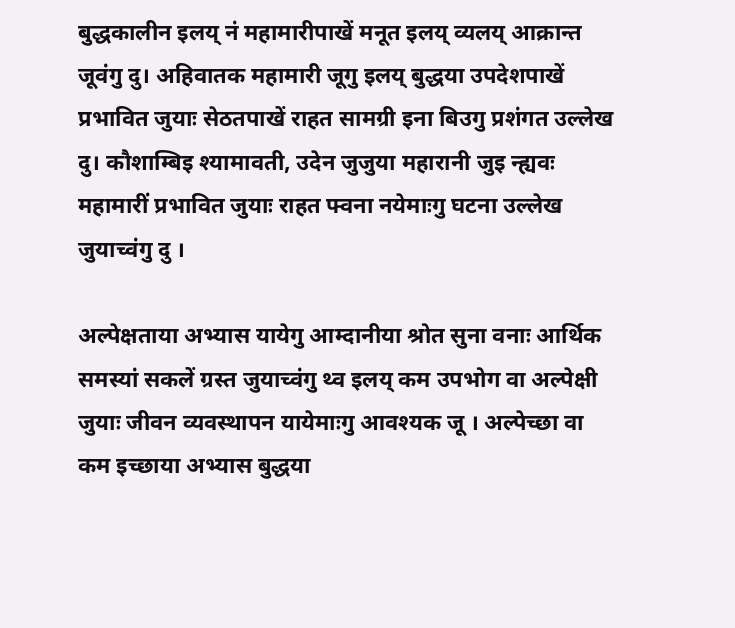बुद्धकालीन इलय् नं महामारीपाखें मनूत इलय् व्यलय् आक्रान्त जूवंगु दु। अहिवातक महामारी जूगु इलय् बुद्धया उपदेशपाखें प्रभावित जुयाः सेठतपाखें राहत सामग्री इना बिउगु प्रशंगत उल्लेख दु। कौशाम्बिइ श्यामावती, उदेन जुजुया महारानी जुइ न्ह्यवः महामारीं प्रभावित जुयाः राहत फ्वना नयेमाःगु घटना उल्लेख जुयाच्वंगु दु ।

अल्पेक्षताया अभ्यास यायेगु आम्दानीया श्रोत सुना वनाः आर्थिक समस्यां सकलें ग्रस्त जुयाच्वंगु थ्व इलय् कम उपभोग वा अल्पेक्षी जुयाः जीवन व्यवस्थापन यायेमाःगु आवश्यक जू । अल्पेच्छा वा कम इच्छाया अभ्यास बुद्धया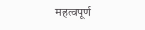महत्वपूर्ण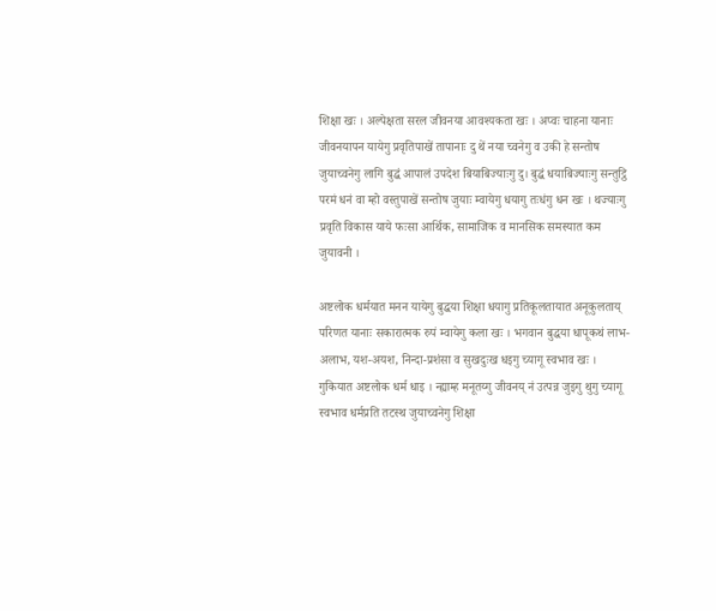शिक्षा खः । अल्पेक्षता सरल जीवनया आवश्यकता खः । अप्वः चाहना यानाः जीवनयापन यायेगु प्रवृतिपाखें तापानाः दु थें नया च्वनेगु व उकी हे सन्तोष जुयाच्वनेगु लागि बुद्धं आपालं उपदेश बियाबिज्याःगु दु। बुद्धं धयाबिज्याःगु सन्तुट्ठि परमं धनं वा म्हो वस्तुपाखें सन्तोष जुयाः म्वायेगु धयागु तःधंगु धन खः । थज्याःगु प्रवृति विकास याये फःसा आर्थिक, सामाजिक व मानसिक समस्यात कम जुयावनी ।

अष्टलोक धर्मयात मनन यायेगु बुद्धया शिक्षा धयागु प्रतिकूलतायात अनूकुलताय् परिणत यानाः सकारात्मक रुपं म्वायेगु कला खः । भगवान बुद्धया धापूकथं लाभ-अलाभ, यश-अयश, निन्दा-प्रशंसा व सुखदुःख धइगु च्यागू स्वभाव खः । गुकियात अष्टलोक धर्म धाइ । न्ह्याम्ह मनूतय्गु जीवनय् नं उत्पन्न जुइगु थुगु च्यागू स्वभाव धर्मप्रति तटस्थ जुयाच्वनेगु शिक्षा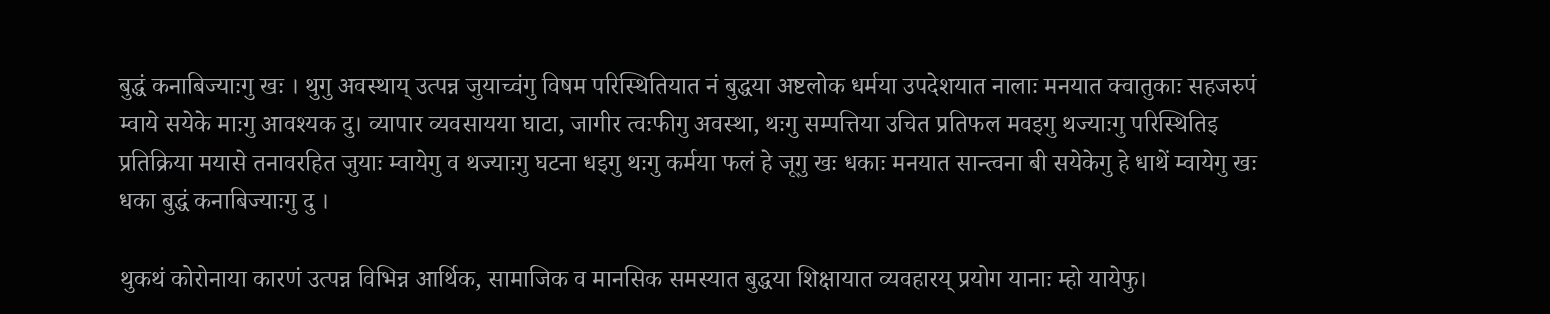बुद्धं कनाबिज्याःगु खः । थुगु अवस्थाय् उत्पन्न जुयाच्वंगु विषम परिस्थितियात नं बुद्धया अष्टलोक धर्मया उपदेशयात नालाः मनयात क्वातुकाः सहजरुपं म्वाये सयेके माःगु आवश्यक दु। व्यापार व्यवसायया घाटा, जागीर त्वःफीगु अवस्था, थःगु सम्पत्तिया उचित प्रतिफल मवइगु थज्याःगु परिस्थितिइ प्रतिक्रिया मयासे तनावरहित जुयाः म्वायेगु व थज्याःगु घटना धइगु थःगु कर्मया फलं हे जूगु खः धकाः मनयात सान्त्वना बी सयेकेगु हे धाथें म्वायेगु खः धका बुद्धं कनाबिज्याःगु दु ।

थुकथं कोरोनाया कारणं उत्पन्न विभिन्न आर्थिक, सामाजिक व मानसिक समस्यात बुद्धया शिक्षायात व्यवहारय् प्रयोग यानाः म्हो यायेफु।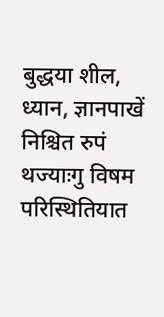बुद्धया शील, ध्यान, ज्ञानपाखें निश्चित रुपं थज्याःगु विषम परिस्थितियात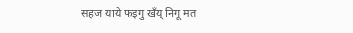सहज याये फइगु खँय् निगू मत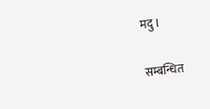मदु ।

सम्बन्धित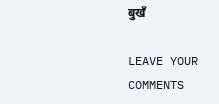बुखँ

LEAVE YOUR COMMENTS